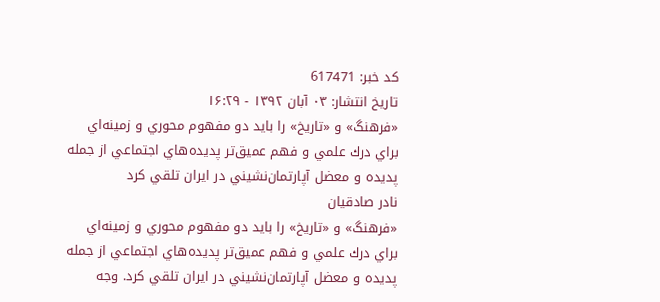کد خبر: 617471
تاریخ انتشار: ۰۳ آبان ۱۳۹۲ - ۱۶:۲۹
«فرهنگ» و «تاريخ» را بايد دو مفهوم محوري و زمينه‌اي براي درك علمي و فهم عميق‌تر پديده‌هاي اجتماعي از جمله پديده و معضل آپارتمان‌نشيني در ايران تلقي كرد
نادر صادقيان
«فرهنگ» و «تاريخ» را بايد دو مفهوم محوري و زمينه‌اي براي درك علمي و فهم عميق‌تر پديده‌هاي اجتماعي از جمله پديده و معضل آپارتمان‌نشيني در ايران تلقي كرد. وجه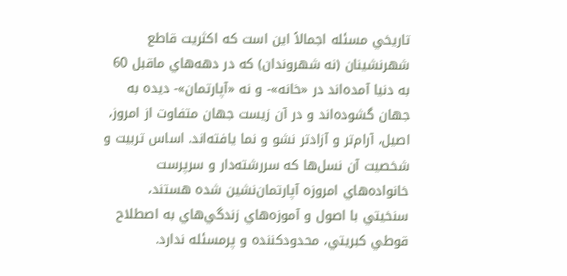تاريخي مسئله اجمالاً اين است كه اكثريت قاطع شهرنشينان (نه شهروندان) كه در دهه‌هاي ماقبل 60 به دنيا آمده‌اند در «خانه»- و نه «آپارتمان»- ديده به جهان گشوده‌اند و در آن زيست جهان متفاوت از امروز، اصيل، آرام‌تر و آزادتر نشو و نما يافته‌اند. اساس تربيت و شخصيت آن نسل‌ها كه سررشته‌دار و سرپرست خانواده‌هاي امروزه آپارتمان‌نشين شده هستند، سنخيتي با اصول و آموزه‌هاي زندگي‌هاي به اصطلاح قوطي كبريتي، محدودكننده و پرمسئله ندارد.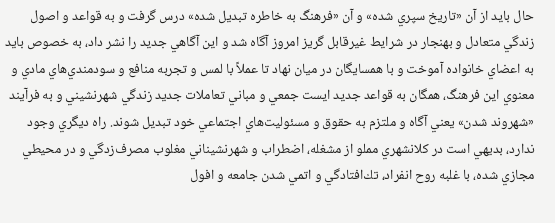حال بايد از آن «تاريخ سپري شده» و آن «فرهنگ به خاطره تبديل شده» درس گرفت و به قواعد و اصول زندگي متعادل و بهنجار در شرايط غيرقابل گريز امروز آگاه شد و اين آگاهي جديد را نشر داد، به خصوص بايد به اعضاي خانواده آموخت و با همسايگان در ميان نهاد تا عملاً با لمس و تجربه منافع و سودمندي‌هاي مادي و معنوي اين فرهنگ، همگان به قواعد جديد ايست جمعي و مباني تعاملات جديد زندگي شهرنشيني و به فرآيند «شهروند شدن» يعني آگاه و ملتزم به حقوق و مسئوليت‌هاي اجتماعي خود تبديل شوند. راه ديگري وجود ندارد،‌ بديهي است در كلانشهري مملو از مشغله، اضطراب و شهرنشيناني مغلوب مصرف‌زدگي و در محيطي مجازي شده، با غلبه روح انفراد، تك‌افتادگي و اتمي شدن جامعه و افول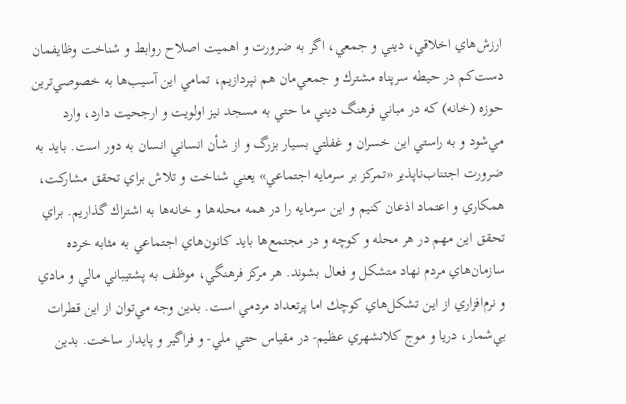ارزش‌هاي اخلاقي، ديني و جمعي، اگر به ضرورت و اهميت اصلاح روابط و شناخت وظايفمان دست‌كم در حيطه سرپناه مشترك و جمعي‌مان هم نپردازيم، تمامي اين آسيب‌ها به خصوصي‌ترين حوزه (خانه) كه در مباني فرهنگ ديني ما حتي به مسجد نيز اولويت و ارجحيت دارد، وارد مي‌شود و به راستي اين خسران و غفلتي بسيار بزرگ و از شأن انساني انسان به دور است. بايد به ضرورت اجتناب‌‌ناپذير «تمركز بر سرمايه اجتماعي» يعني شناخت و تلاش براي تحقق مشاركت، همكاري و اعتماد اذعان كنيم و اين سرمايه را در همه محله‌ها و خانه‌ها به اشتراك گذاريم. براي تحقق اين مهم در هر محله و كوچه و در مجتمع‌ها بايد كانون‌هاي اجتماعي به مثابه خرده سازمان‌هاي مردم نهاد متشكل و فعال بشوند. هر مركز فرهنگي، موظف به پشتيباني مالي و مادي و نرم‌افزاري از اين تشكل‌هاي كوچك اما پرتعداد مردمي است. بدين وجه مي‌توان از اين قطرات بي‌شمار، دريا و موج كلانشهري عظيم- در مقياس حتي ملي- و فراگير و پايدار ساخت. بدين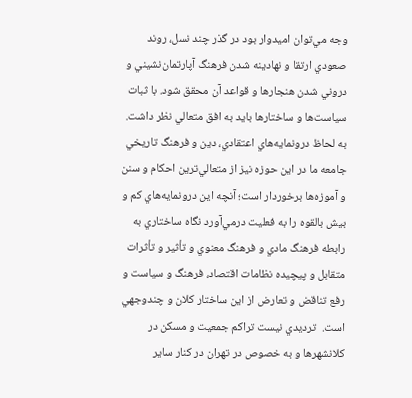وجه مي‌توان اميدوار بود در گذر چند نسل، روند صعودي ارتقا و نهادينه شدن فرهنگ آپارتمان‌نشيني و دروني شدن هنجارها و قواعد آن محقق شود. با ثبات سياست‌ها و ساختارها بايد به افق متعالي نظر داشت. به لحاظ درونمايه‌هاي اعتقادي، دين و فرهنگ تاريخي جامعه ما در اين حوزه نيز از متعالي‌ترين احكام و سنن و آموزه‌ها برخوردار است؛ آنچه اين درونمايه‌هاي كم و بيش بالقوه را به فعليت درمي‌آورد نگاه ساختاري به رابطه فرهنگ مادي و فرهنگ معنوي و تأثير و تأثرات متقابل و پيچيده نظامات اقتصاد، فرهنگ و سياست و رفع تناقض و تعارض از اين ساختار كلان و چندوجهي است.  ترديدي نيست تراكم جمعيت و مسكن در كلانشهرها و به خصوص در تهران در كنار ساير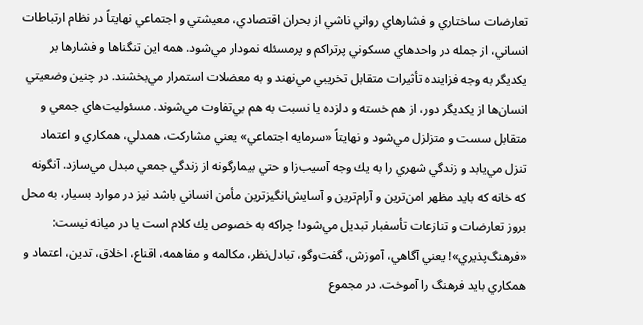تعارضات ساختاري و فشارهاي رواني ناشي از بحران اقتصادي، معيشتي و اجتماعي نهايتاً در نظام ارتباطات انساني، از جمله در واحدهاي مسكوني پرتراكم و پرمسئله نمودار مي‌شود. همه اين تنگناها و فشارها بر يكديگر به وجه فزاينده تأثيرات متقابل تخريبي مي‌نهند و به معضلات استمرار مي‌بخشند. در چنين وضعيتي انسان‌ها از يكديگر دور، از هم خسته و دلزده يا نسبت به هم بي‌تفاوت مي‌شوند. مسئوليت‌هاي جمعي و متقابل سست و متزلزل مي‌شود و نهايتاً «سرمايه اجتماعي» يعني مشاركت، ‌همدلي، همكاري و اعتماد تنزل مي‌يابد و زندگي شهري را به يك وجه آسيب‌زا و حتي بيمارگونه از زندگي جمعي مبدل مي‌سازد. آنگونه كه خانه كه بايد مظهر امن‌ترين و آرام‌ترين و آسايش‌انگيزترين مأمن انساني باشد نيز در موارد بسيار، به محل بروز تعارضات و تنازعات تأسفبار تبديل مي‌شود! چراكه به خصوص يك كلام است يا در ميانه نيست: «فرهنگ‌پذيري»! يعني آگاهي، آموزش، گفت‌وگو، تبادل‌نظر، مكالمه و مفاهمه، اقناع، اخلاق، تدين، ‌اعتماد و همكاري بايد فرهنگ را آموخت. در مجموع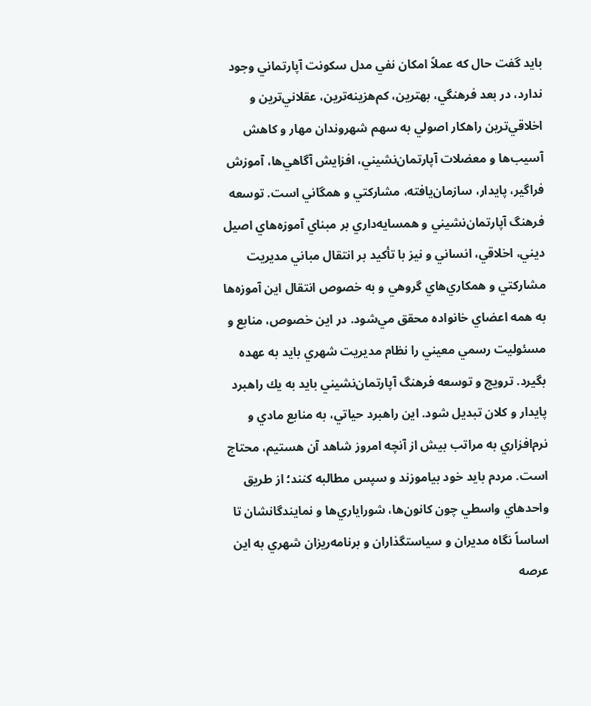بايد گفت حال كه عملاً‌ امكان نفي مدل سكونت آپارتماني وجود ندارد، در بعد فرهنگي، بهترين، كم‌هزينه‌ترين، عقلاني‌ترين و اخلاقي‌ترين راهكار اصولي به سهم شهروندان مهار و كاهش آسيب‌ها و معضلات آپارتمان‌نشيني، افزايش آگاهي‌ها، آموزش فراگير، پايدار، سازمان‌يافته‌، مشاركتي و همگاني است. توسعه فرهنگ آپارتمان‌نشيني و همسايه‌داري بر مبناي آموزه‌هاي اصيل ديني، اخلاقي، انساني و نيز با تأكيد بر انتقال مباني مديريت مشاركتي و همكاري‌هاي گروهي و به خصوص انتقال اين آموزه‌ها به همه اعضاي خانواده محقق مي‌شود. در اين خصوص، منابع و مسئوليت رسمي معيني را نظام مديريت شهري بايد به عهده بگيرد. ترويج و توسعه فرهنگ آپارتمان‌نشيني بايد به يك راهبرد پايدار و كلان تبديل شود. اين راهبرد حياتي، به منابع مادي و نرم‌افزاري به مراتب بيش از آنچه امروز شاهد آن هستيم، محتاج است. مردم بايد خود بياموزند و سپس مطالبه كنند؛ از طريق واحدهاي واسطي چون كانون‌ها، شوراياري‌ها و نمايندگانشان تا اساساً نگاه مديران و سياستگذاران و برنامه‌ريزان شهري به اين عرصه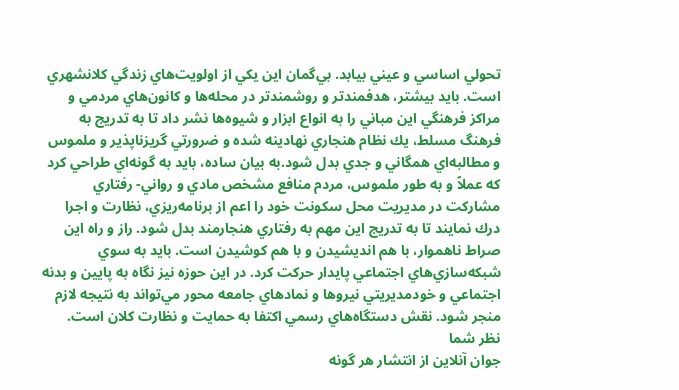تحولي اساسي و عيني بيابد. بي‌گمان اين يكي از اولويت‌هاي زندگي كلانشهري است. بايد بيشتر، هدفمندتر و روشمندتر در محله‌ها و كانون‌هاي مردمي و مراكز فرهنگي اين مباني را به انواع ابزار و شيوه‌ها نشر داد تا به تدريج به فرهنگ مسلط، يك نظام هنجاري نهادينه شده و ضرورتي گريزناپذير و ملموس و مطالبه‌اي همگاني و جدي بدل شود.به بيان ساده، بايد به گونه‌اي طراحي كرد كه عملاً و به طور ملموس، مردم منافع مشخص مادي و رواني- رفتاري مشاركت در مديريت محل سكونت خود را اعم از برنامه‌ريزي، نظارت و اجرا درك نمايند تا به تدريج اين مهم به رفتاري هنجارمند بدل شود. راز و راه اين صراط ناهموار، با هم ‌انديشيدن و با هم كوشيدن است. بايد به سوي شبكه‌سازي‌هاي اجتماعي پايدار حركت كرد. در اين حوزه نيز نگاه به پايين و بدنه اجتماعي و خودمديريتي نيروها و نمادهاي جامعه محور مي‌تواند به نتيجه لازم منجر شود. نقش دستگاه‌هاي رسمي اكتفا به حمايت و نظارت كلان است.
نظر شما
جوان آنلاين از انتشار هر گونه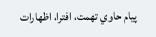پيام حاوي تهمت، افترا، اظهارات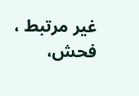غير مرتبط ، فحش،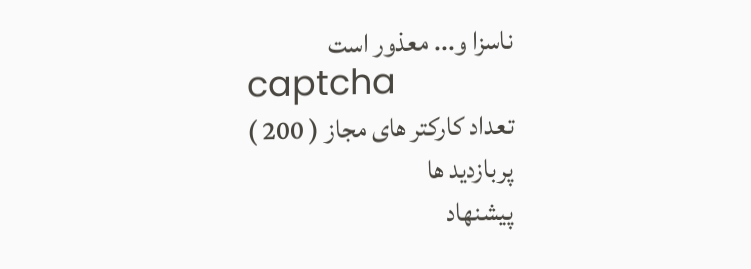ناسزا و... معذور است
captcha
تعداد کارکتر های مجاز ( 200 )
پربازدید ها
پیشنهاد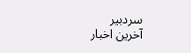سردبیر
آخرین اخبار